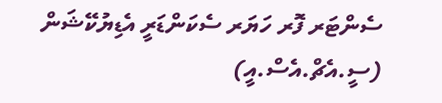ސެންޓަރ ފޮރ ހަޔަރ ސެކަންޑަރީ އެޑިޔުކޭޝަން (ސީ.އެޗް.އެސް.އީ)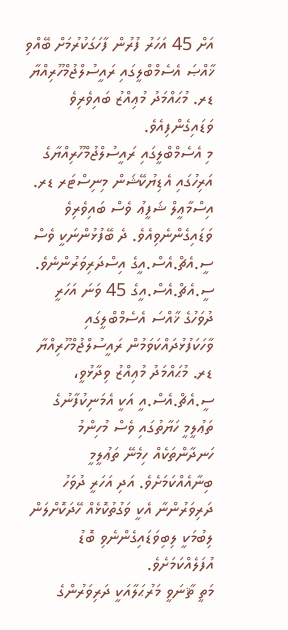އަށް 45 އަހަރު ފުރުން ފާހަގަކުރުމަށް ބޭއްވި ޚާއްޞަ އެސެމްބްލީގައި ރައީސުލްޖުމްހޫރިއްޔާ ޑރ. މުޙައްމަދު މުޢިއްޒު ބައިވެރިވެ ވަޑައިގެންފިއެވެ.
މި އެސެމްބްލީގައި ރައީސުލްޖުމްހޫރިއްޔާގެ އަރިހުގައި އެޑިޔުކޭޝަން މިނިސްޓަރ ޑރ. އިސްމާޢީލް ޝަފީޢު ވެސް ބައިވެރިވެ ވަޑައިގެންނެވިއެވެ. ދެ ބޭފުޅުންނަކީ ވެސް ސީ.އެޗް.އެސް.އީގެ އިސްދަރިވަރުންނެވެ.
ސީ.އެޗް.އެސް.އީގެ 45 ވަނަ އަހަރީ ދުވަހުގެ ޚާއްސަ އެސެމްބްލީގައި ވާހަކަފުޅުދައްކަވަމުން ރައީސުލްޖުމްހޫރިއްޔާ ޑރ. މުޙައްމަދު މުޢިއްޒު ވިދާޅުވީ، ސީ.އެޗް.އެސް.އީ އަކީ އެމަނިކުފާނުގެ ތަޢުލީމީ ހަޔާތުގައި ވެސް މުހިންމު ހަނދާންތަކެއް ހިމެނޭ ތަޢުލީމީ ބިނާއެއްކަމަށެވެ. އަދި އަހަރީ ދުވަހު ދަރިވަރުންނާ އެކީ ވަގުތުކޮޅެއް ހޭދަކޮށްލަން ލިބުމަކީ ލިބިވަޑައިގެންނެވި ބޮޑު އުފަލެއްކަމަށެވެ.
މަތީ ޘާނަވީ މަރުޙަލާއަކީ ދަރިވަރުންގެ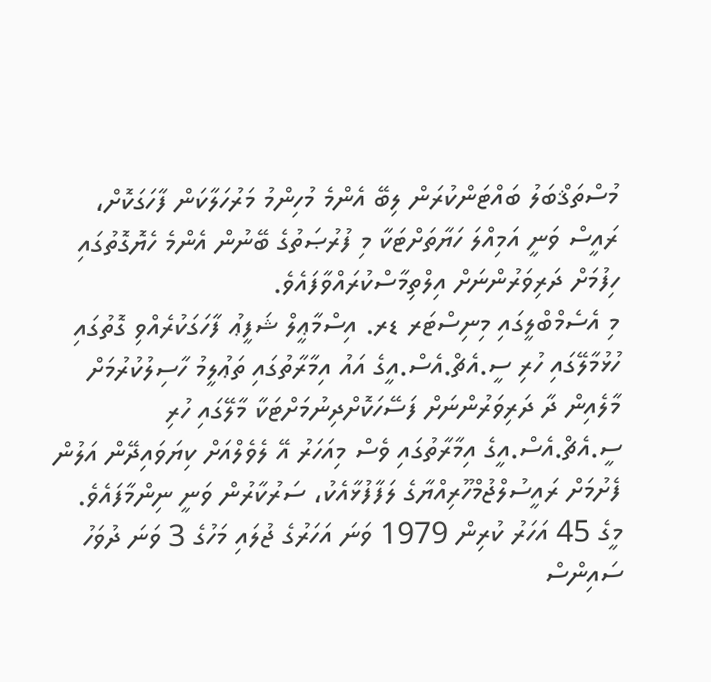މުސްތަޤްބަލު ބައްޓަންކުރަން ލިބޭ އެންމެ މުހިންމު މަރުހަލާކަން ފާހަގަކޮށް، ރައީސް ވަނީ އަމިއްލަ ހަޔާތަށްޓަކާ މި ފުރުޞަތުގެ ބޭނުން އެންމެ ހެޔޮގޮތުގައި ހިފުމަށް ދަރިވަރުންނަށް އިލްތިމާސްކުރައްވާފައެވެ.
މި އެސެމްބްލީގައި މިނިސްޓަރ ޑރ. އިސްމާޢީލް ޝަފީޢު ފާހަގަކުރެއްވި ގޮތުގައި ހުޅުމާލޭގައި ހުރި ސީ.އެޗް.އެސް.އީގެ އައު އިމާރާތުގައި ތަޢުލީމު ހާސިލުކުރުމަށް މާލެއިން ދާ ދަރިވަރުންނަށް ފަސޭހަކޮށްދިނުމަށްޓަކާ މާލޭގައި ހުރި ސީ.އެޗް.އެސް.އީގެ އިމާރާތުގައި ވެސް މިއަހަރު އޭ ލެވެލްއަށް ކިޔަވައިދޭން އަލުން ފެށުމަށް ރައީސުލްޖުމްހޫރިއްޔާގެ ލަފާފުޅާއެކު، ސަރުކާރުން ވަނީ ނިންމާފައެވެ.
މީގެ 45 އަހަރު ކުރިން 1979 ވަނަ އަހަރުގެ ޖުލައި މަހުގެ 3 ވަނަ ދުވަހު ސައިންސް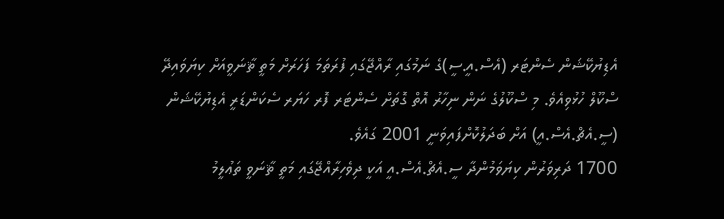އެޑިޔުކޭޝަން ސެންޓަރ (އެސް.އީ.ސީ)ގެ ނަމުގައި ރާއްޖޭގައި ފުރަތަމަ ފަހަރަށް މަތީ ޘާނަވީއަށް ކިޔަވައިދޭ ސްކޫލް ހުޅުވިއެވެ. މި ސްކޫލުގެ ނަން ނިހާރު އޮތް ގޮތަށް ސެންޓަރ ފޮރ ހަޔަރ ސެކަންޑަރީ އެޑިޔުކޭޝަން (ސީ.އެޗް.އެސް.އީ) އަށް ބަދަލުކޮށްފައިވަނީ 2001 ގައެވެ.
1700 ދަރިވަރުން ކިޔަވަމުންދާ ސީ.އެޗް.އެސް.އީ އަކީ ދިވެހިރާއްޖޭގައި މަތީ ޘާނަވީ ތަޢުލީމު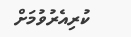ކުރިއެރުވުމަށް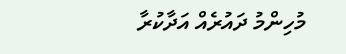މުހިންމު ދައުރެއް އަދާކުރާ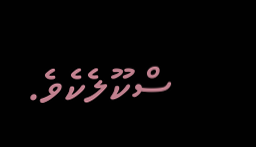ސްކޫލެކެވެ.